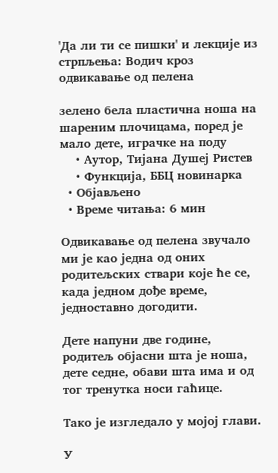'Да ли ти се пишки' и лекције из стрпљења: Водич кроз одвикавање од пелена

зелено бела пластична ноша на шареним плочицама, поред је мало дете, играчке на поду
    • Аутор, Тијана Душеј Ристев
    • Функција, ББЦ новинарка
  • Објављено
  • Време читања: 6 мин

Одвикавање од пелена звучало ми је као једна од оних родитељских ствари које ће се, када једном дође време, једноставно догодити.

Дете напуни две године, родитељ објасни шта је ноша, дете седне, обави шта има и од тог тренутка носи гаћице.

Тако је изгледало у мојој глави.

У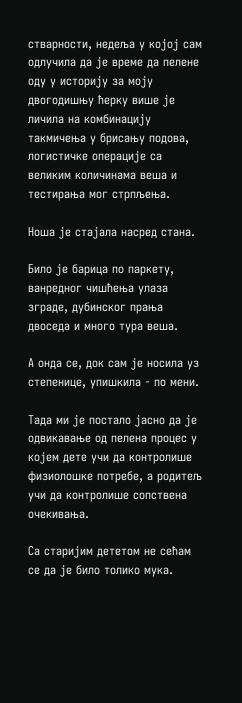стварности, недеља у којој сам одлучила да је време да пелене оду у историју за моју двогодишњу ћерку више је личила на комбинацију такмичења у брисању подова, логистичке операције са великим количинама веша и тестирања мог стрпљења.

Ноша је стајала насред стана.

Било је барица по паркету, ванредног чишћења улаза зграде, дубинског прања двоседа и много тура веша.

А онда се, док сам је носила уз степенице, упишкила - по мени.

Тада ми је постало јасно да је одвикавање од пелена процес у којем дете учи да контролише физиолошке потребе, а родитељ учи да контролише сопствена очекивања.

Са старијим дететом не сећам се да је било толико мука.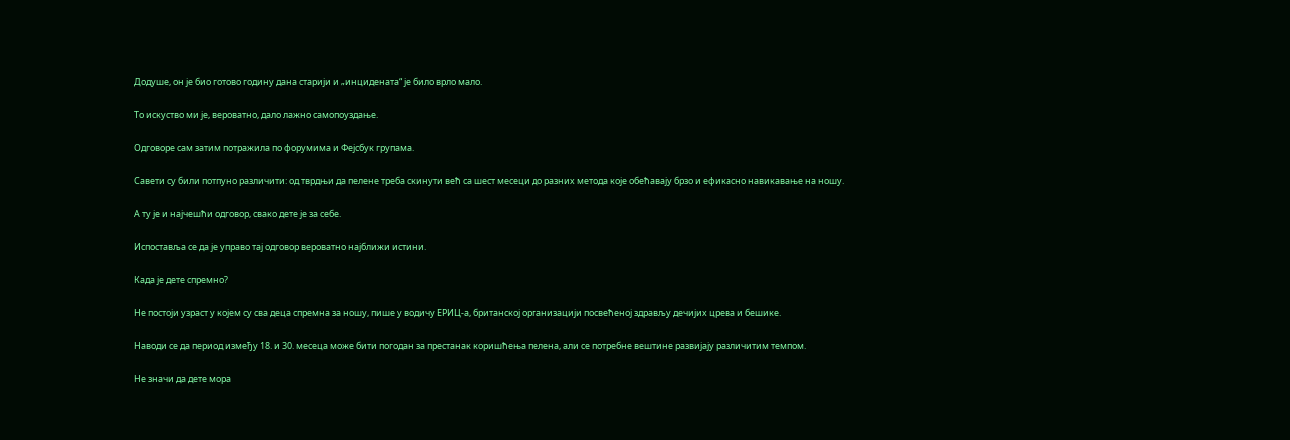Додуше, он је био готово годину дана старији и „инцидената“ је било врло мало.

То искуство ми је, вероватно, дало лажно самопоуздање.

Одговоре сам затим потражила по форумима и Фејсбук групама.

Савети су били потпуно различити: од тврдњи да пелене треба скинути већ са шест месеци до разних метода које обећавају брзо и ефикасно навикавање на ношу.

А ту је и најчешћи одговор, свако дете је за себе.

Испоставља се да је управо тај одговор вероватно најближи истини.

Када је дете спремно?

Не постоји узраст у којем су сва деца спремна за ношу, пише у водичу ЕРИЦ-а, британској организацији посвећеној здрављу дечијих црева и бешике.

Наводи се да период између 18. и 30. месеца може бити погодан за престанак коришћења пелена, али се потребне вештине развијају различитим темпом.

Не значи да дете мора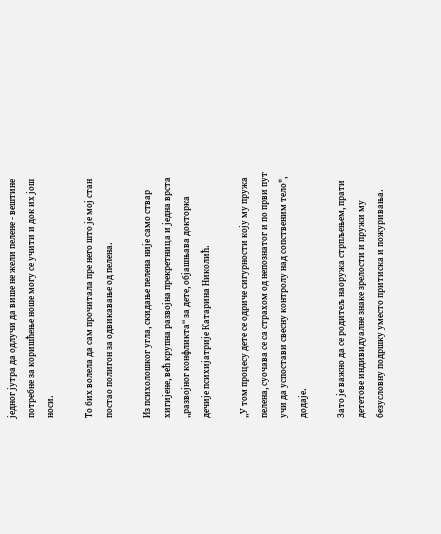једног јутра да одлучи да више не жели пелене - вештине потребне за коришћење ноше могу се учити и док их још носи.

То бих волела да сам прочитала пре него што је мој стан постао полигон за одвикавање од пелена.

Из психолошког угла, скидање пелена није само ствар хигијене, већ крупна развојна прекретница и једна врста „развојног конфликта“ за дете, објашњава докторка дечије психијатрије Катарина Николић.

„У том процесу дете се одриче сигурности коју му пружа пелена, суочава се са страхом од непознатог и по први пут учи да успостави свесну контролу над сопственим тело", додаје.

Зато је важно да се родитељ наоружа стрпљењем, прати дететове индивидуалне знаке зрелости и пружи му безусловну подршку уместо притиска и пожуривања.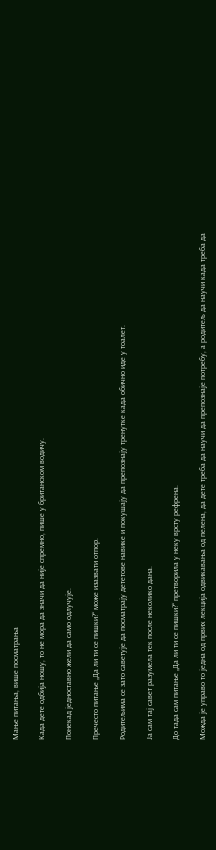Мање питања, више посматрања

Када дете одбија ношу, то не мора да значи да није спремно, пише у британском водичу.

Понекад једноставно жели да само одлучује.

Пречесто питање „Да ли ти се пишки?“ може изазвати отпор.

Родитељима се зато саветује да посматрају дететове навике и покушају да препознају тренутке када обично иде у тоалет.

Ја сам тај савет разумела тек после неколико дана.

До тада сам питање „Да ли ти се пишки?“ претворила у неку врсту рефрена.

Можда је управо то једна од првих лекција одвикавања од пелена, да дете треба да научи да препознаје потребу, а родитељ да научи када треба да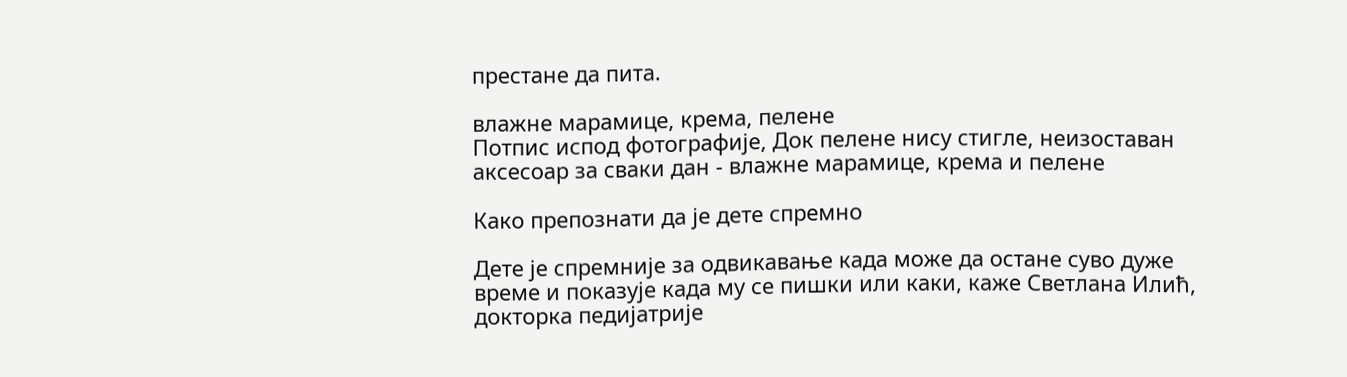престане да пита.

влажне марамице, крема, пелене
Потпис испод фотографије, Док пелене нису стигле, неизоставан аксесоар за сваки дан - влажне марамице, крема и пелене

Како препознати да је дете спремно

Дете је спремније за одвикавање када може да остане суво дуже време и показује када му се пишки или каки, каже Светлана Илић, докторка педијатрије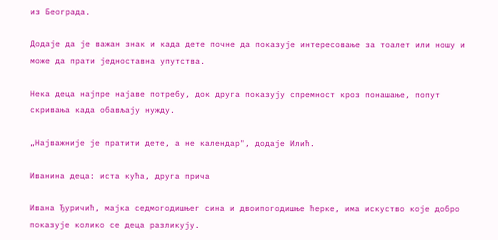из Београда.

Додаје да је важан знак и када дете почне да показује интересовање за тоалет или ношу и може да прати једноставна упутства.

Нека деца најпре најаве потребу, док друга показују спремност кроз понашање, попут скривања када обављају нужду.

„Најважније је пратити дете, а не календар", додаје Илић.

Иванина деца: иста кућа, друга прича

Ивана Ђуричић, мајка седмогодишњег сина и двоипогодишње ћерке, има искуство које добро показује колико се деца разликују.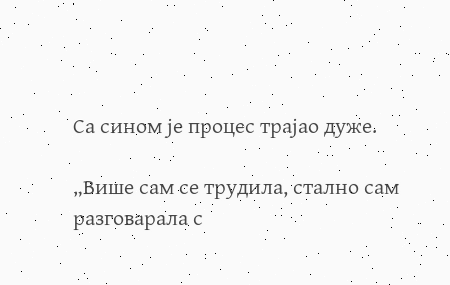Са сином је процес трајао дуже.

„Више сам се трудила, стално сам разговарала с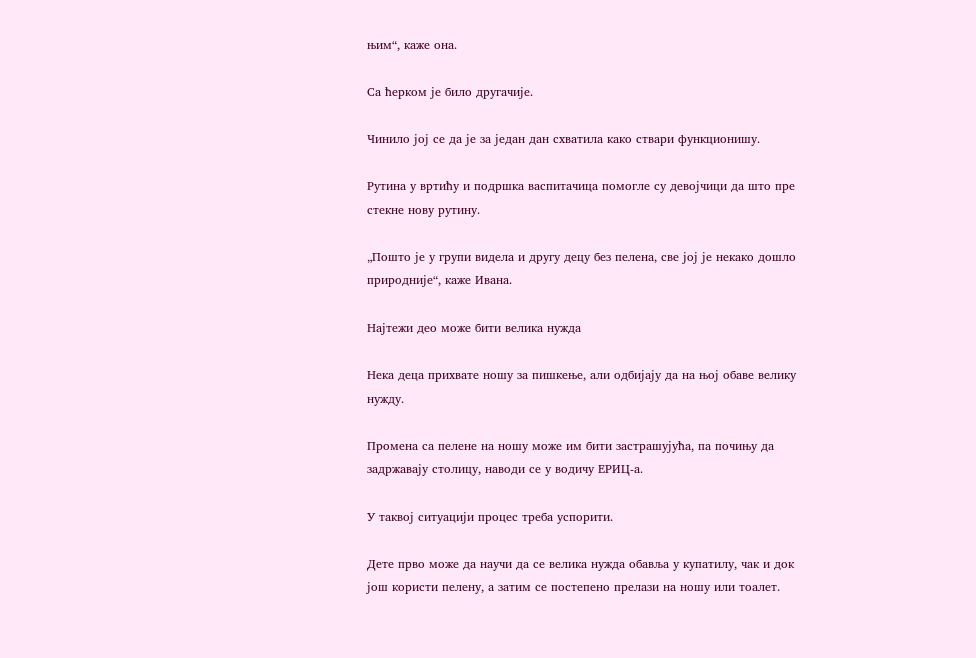њим“, каже она.

Са ћерком је било другачије.

Чинило јој се да је за један дан схватила како ствари функционишу.

Рутина у вртићу и подршка васпитачица помогле су девојчици да што пре стекне нову рутину.

„Пошто је у групи видела и другу децу без пелена, све јој је некако дошло природније“, каже Ивана.

Најтежи део може бити велика нужда

Нека деца прихвате ношу за пишкење, али одбијају да на њој обаве велику нужду.

Промена са пелене на ношу може им бити застрашујућа, па почињу да задржавају столицу, наводи се у водичу ЕРИЦ-а.

У таквој ситуацији процес треба успорити.

Дете прво може да научи да се велика нужда обавља у купатилу, чак и док још користи пелену, а затим се постепено прелази на ношу или тоалет.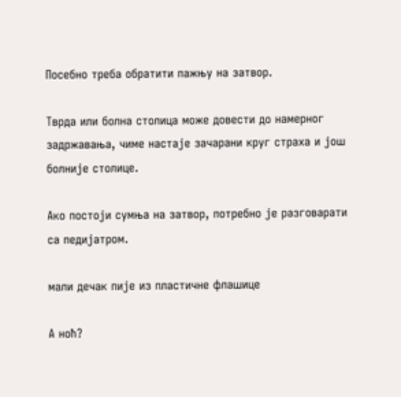Посебно треба обратити пажњу на затвор.

Тврда или болна столица може довести до намерног задржавања, чиме настаје зачарани круг страха и још болније столице.

Ако постоји сумња на затвор, потребно је разговарати са педијатром.

мали дечак пије из пластичне флашице

А ноћ?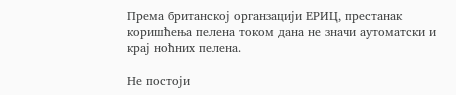Према британској органзацији ЕРИЦ, престанак коришћења пелена током дана не значи аутоматски и крај ноћних пелена.

Не постоји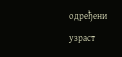одређени узраст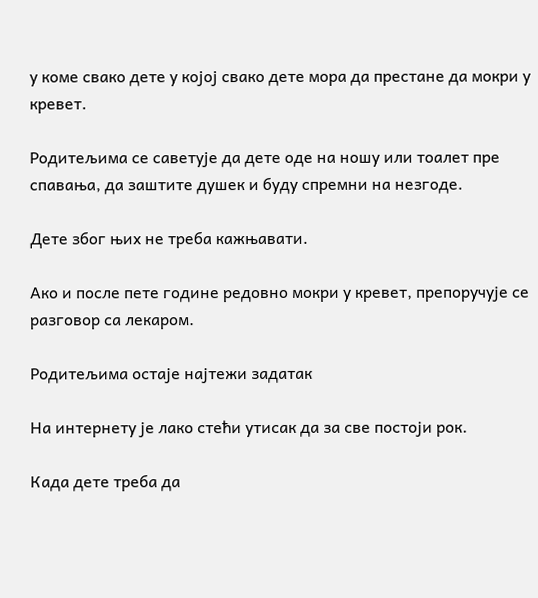у коме свако дете у којој свако дете мора да престане да мокри у кревет.

Родитељима се саветује да дете оде на ношу или тоалет пре спавања, да заштите душек и буду спремни на незгоде.

Дете због њих не треба кажњавати.

Ако и после пете године редовно мокри у кревет, препоручује се разговор са лекаром.

Родитељима остаје најтежи задатак

На интернету је лако стећи утисак да за све постоји рок.

Када дете треба да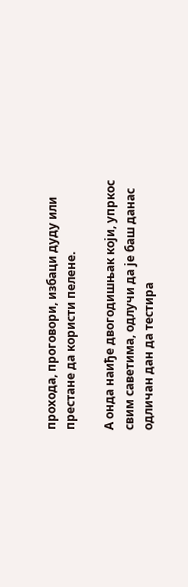прохода, проговори, избаци дуду или престане да користи пелене.

А онда наиђе двогодишњак који, упркос свим саветима, одлучи да је баш данас одличан дан да тестира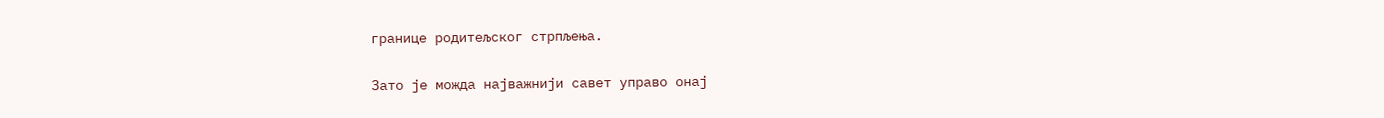границе родитељског стрпљења.

Зато је можда најважнији савет управо онај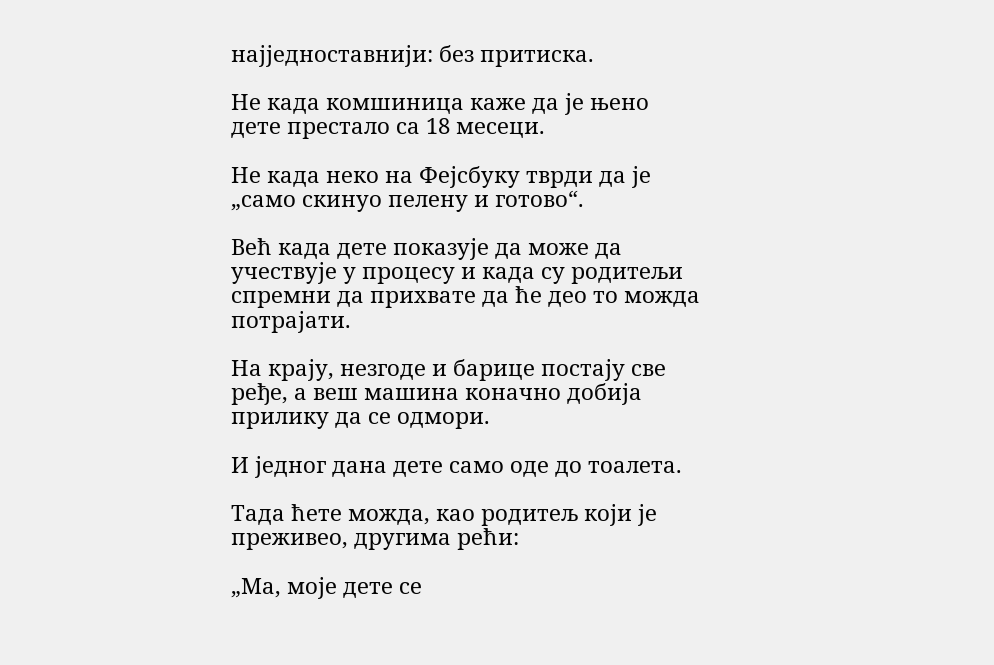најједноставнији: без притиска.

Не када комшиница каже да је њено дете престало са 18 месеци.

Не када неко на Фејсбуку тврди да је „само скинуо пелену и готово“.

Већ када дете показује да може да учествује у процесу и када су родитељи спремни да прихвате да ће део то можда потрајати.

На крају, незгоде и барице постају све ређе, а веш машина коначно добија прилику да се одмори.

И једног дана дете само оде до тоалета.

Тада ћете можда, као родитељ који је преживео, другима рећи:

„Ма, моје дете се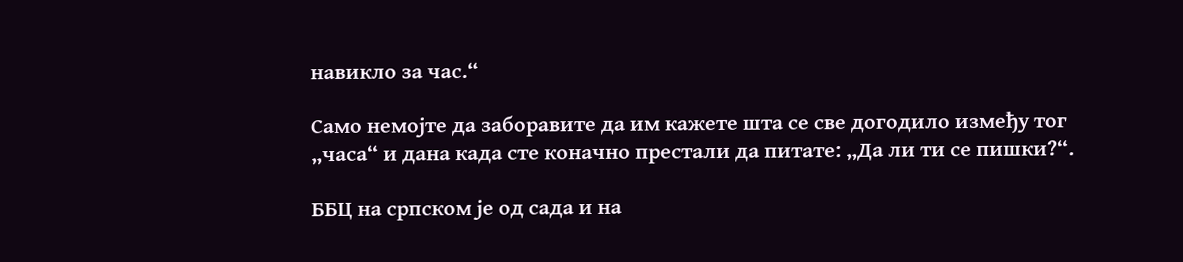навикло за час.“

Само немојте да заборавите да им кажете шта се све догодило између тог „часа“ и дана када сте коначно престали да питате: „Да ли ти се пишки?“.

ББЦ на српском је од сада и на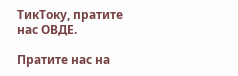ТикТоку, пратите нас ОВДЕ.

Пратите нас на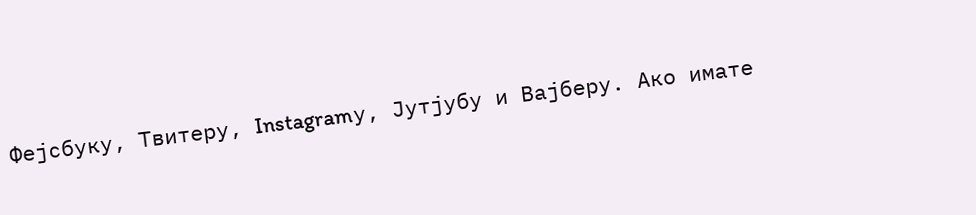Фејсбуку, Твитеру, Instagramу, Јутјубу и Вајберу. Ако имате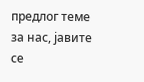предлог теме за нас, јавите се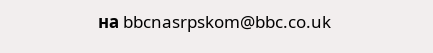на bbcnasrpskom@bbc.co.uk